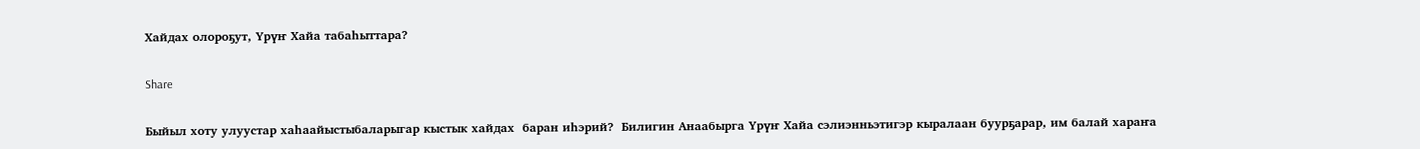Хайдах олороҕут, Үрүҥ Хайа табаһыттара?

Share

Быйыл хоту улуустар хаһаайыстыбаларыгар кыстык хайдах  баран иһэрий?  Билигин Анаабырга Үрүҥ Хайа сэлиэнньэтигэр кыралаан буурҕарар, им балай хараҥа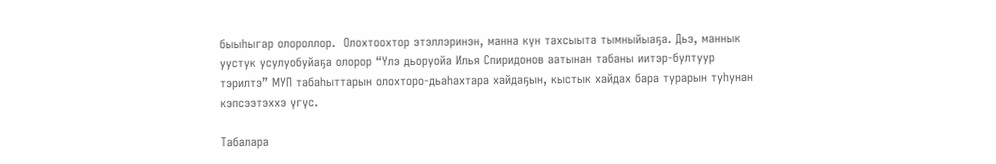быыһыгар олороллор.  Олохтоохтор этэллэринэн, манна күн тахсыыта тымныйыаҕа. Дьэ, маннык уустук усулуобуйаҕа олорор “Үлэ дьоруойа Илья Спиридонов аатынан табаны иитэр-бултуур тэрилтэ” МУП табаһыттарын олохторо-дьаһахтара хайдаҕын, кыстык хайдах бара турарын туһунан кэпсээтэххэ үгүс.

Табалара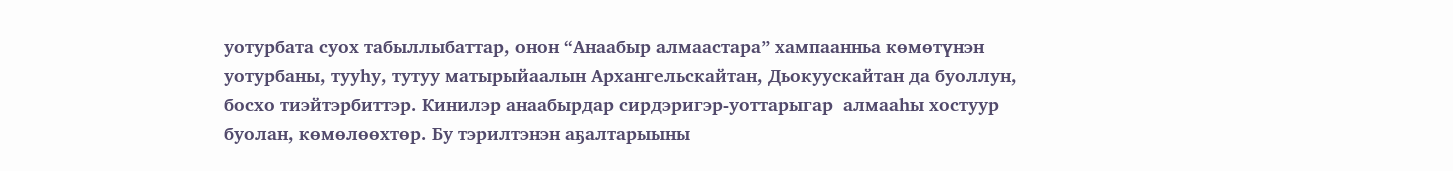уотурбата суох табыллыбаттар, онон “Анаабыр алмаастара” хампаанньа көмөтүнэн уотурбаны, тууһу, тутуу матырыйаалын Архангельскайтан, Дьокуускайтан да буоллун, босхо тиэйтэрбиттэр. Кинилэр анаабырдар сирдэригэр-уоттарыгар  алмааһы хостуур буолан, көмөлөөхтөр. Бу тэрилтэнэн аҕалтарыыны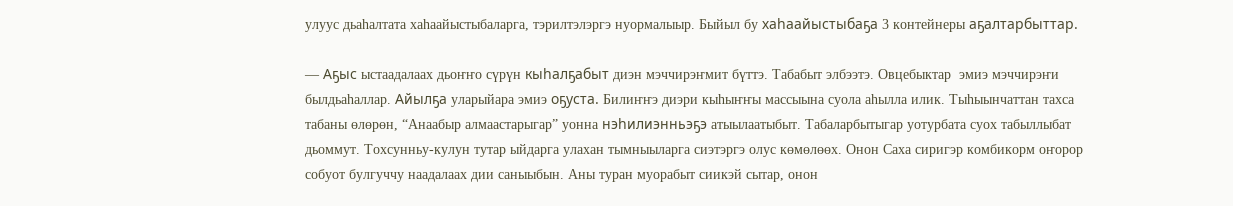улуус дьаһалтата хаһаайыстыбаларга, тэрилтэлэргэ нуормалыыр. Быйыл бу хаһаайыстыбаҕа 3 контейнеры аҕалтарбыттар.

— Аҕыс ыстаадалаах дьоҥҥо сүрүн кыһалҕабыт диэн мэччирэҥмит бүттэ. Табабыт элбээтэ. Овцебыктар  эмиэ мэччирэҥи былдьаһаллар. Айылҕа уларыйара эмиэ оҕуста. Билиҥҥэ диэри кыһыҥҥы массыына суола аһылла илик. Тыһыынчаттан тахса табаны өлөрөн, “Анаабыр алмаастарыгар” уонна нэһилиэнньэҕэ атыылаатыбыт. Табаларбытыгар уотурбата суох табыллыбат дьоммут. Тохсунньу-кулун тутар ыйдарга улахан тымныыларга сиэтэргэ олус көмөлөөх. Онон Саха сиригэр комбикорм оҥорор собуот булгуччу наадалаах дии саныыбын. Аны туран муорабыт сиикэй сытар, онон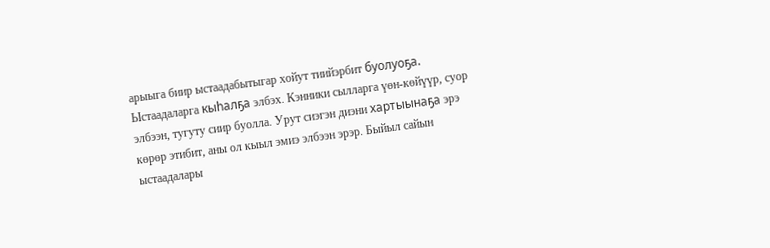арыыга биир ыстаадабытыгар хойут тиийэрбит буолуоҕа. Ыстаадаларга кыһалҕа элбэх. Кэнники сылларга үөн-көйүүр, суор элбээн, тугуту сиир буолла. Урут сиэгэн диэни хартыынаҕа эрэ көрөр этибит, аны ол кыыл эмиэ элбээн эрэр. Быйыл сайын ыстаадалары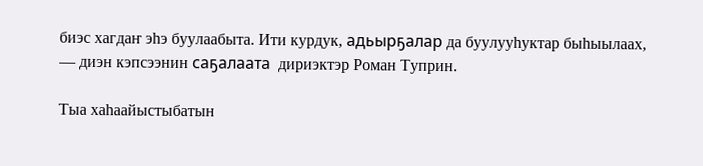биэс хагдаҥ эһэ буулаабыта. Ити курдук, адьырҕалар да буулууһуктар быһыылаах, — диэн кэпсээнин саҕалаата  дириэктэр Роман Туприн.

Тыа хаһаайыстыбатын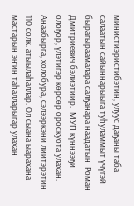министиэристибэтин, улуус даҕаны таба салаатын сайыннарыыга туһуламмыт үчүгэй бырагыраамалара салҕанара наадатын  Роман Дмитриевич бэлиэтиир.  МУП күннээҕи олоҕор, үлэтигэр көрсөр ороскуота улахан. Анаабырга, холобура, сэлээркэни лиитэрэтин 110 солк. атыылаһаллар. Ол сыана ыарахана мастарын эҥин таһалларыгар улахан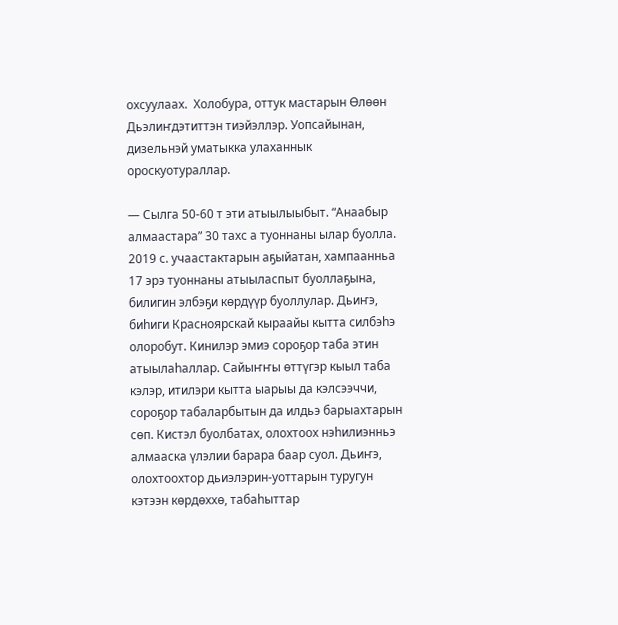охсуулаах.  Холобура, оттук мастарын Өлөөн Дьэлиҥдэтиттэн тиэйэллэр. Уопсайынан, дизельнэй уматыкка улаханнык ороскуотураллар.

— Сылга 50-60 т эти атыылыыбыт. “Анаабыр алмаастара” 30 тахс а туоннаны ылар буолла. 2019 с. учаастактарын аҕыйатан, хампаанньа 17 эрэ туоннаны атыыласпыт буоллаҕына, билигин элбэҕи көрдүүр буоллулар. Дьиҥэ, биһиги Красноярскай кыраайы кытта силбэһэ олоробут. Кинилэр эмиэ сороҕор таба этин атыылаһаллар. Сайыҥҥы өттүгэр кыыл таба кэлэр, итилэри кытта ыарыы да кэлсээччи, сороҕор табаларбытын да илдьэ барыахтарын сөп. Кистэл буолбатах, олохтоох нэһилиэнньэ алмааска үлэлии барара баар суол. Дьиҥэ, олохтоохтор дьиэлэрин-уоттарын туругун кэтээн көрдөххө, табаһыттар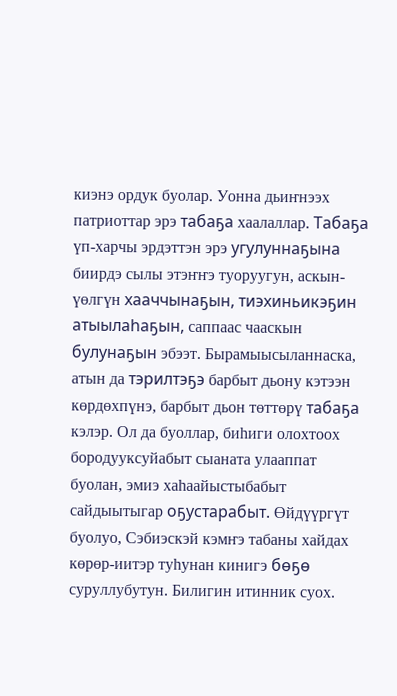киэнэ ордук буолар. Уонна дьиҥнээх патриоттар эрэ табаҕа хаалаллар. Табаҕа үп-харчы эрдэттэн эрэ угулуннаҕына биирдэ сылы этэҥҥэ туоруугун, аскын-үөлгүн хааччынаҕын, тиэхиньикэҕин атыылаһаҕын, саппаас чааскын булунаҕын эбээт. Бырамыысыланнаска, атын да тэрилтэҕэ барбыт дьону кэтээн көрдөхпүнэ, барбыт дьон төттөрү табаҕа кэлэр. Ол да буоллар, биһиги олохтоох бородууксуйабыт сыаната улааппат буолан, эмиэ хаһаайыстыбабыт сайдыытыгар оҕустарабыт. Өйдүүргүт буолуо, Сэбиэскэй кэмҥэ табаны хайдах көрөр-иитэр туһунан кинигэ бөҕө суруллубутун. Билигин итинник суох.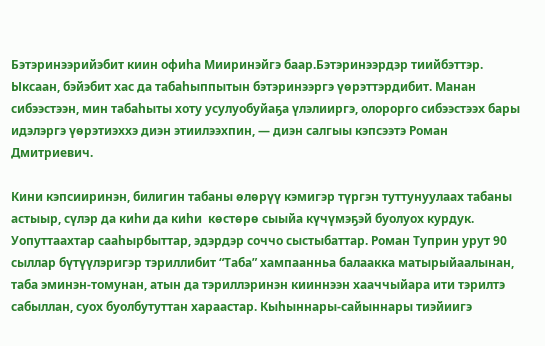Бэтэринээрийэбит киин офиһа Мииринэйгэ баар.Бэтэринээрдэр тиийбэттэр. Ыксаан, бэйэбит хас да табаһыппытын бэтэринээргэ үөрэттэрдибит. Манан сибээстээн, мин табаһыты хоту усулуобуйаҕа үлэлииргэ, олорорго сибээстээх бары идэлэргэ үөрэтиэххэ диэн этиилээхпин, — диэн салгыы кэпсээтэ Роман Дмитриевич.

Кини кэпсииринэн, билигин табаны өлөрүү кэмигэр түргэн туттунуулаах табаны астыыр, сүлэр да киһи да киһи  көстөрө сыыйа күчүмэҕэй буолуох курдук. Уопуттаахтар сааһырбыттар, эдэрдэр соччо сыстыбаттар. Роман Туприн урут 90 сыллар бүтүүлэригэр тэриллибит “Таба” хампаанньа балаакка матырыйаалынан, таба эминэн-томунан, атын да тэриллэринэн кииннээн хааччыйара ити тэрилтэ сабыллан, суох буолбутуттан хараастар. Кыһыннары-сайыннары тиэйиигэ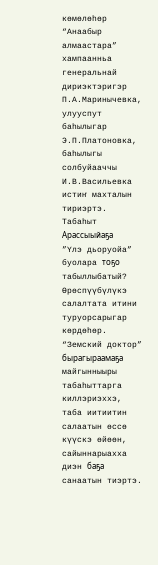көмөлөһөр “Анаабыр алмаастара” хампаанньа генеральнай дириэктэригэр П.А.Маринычевка, улууспут баһылыгар Э.П.Платоновка, баһылыгы солбуйааччы И.В.Васильевка истиҥ махталын тириэртэ.    Табаһыт Арассыыйаҕа  ”Үлэ дьоруойа” буолара тоҕо табыллыбатый?  Өрөспүүбүлүкэ салалтата итини  туруорсарыгар көрдөһөр. “Земский доктор” бырагыраамаҕа майгынныыры табаһыттарга киллэриэххэ, таба иитиитин салаатын өссө күүскэ өйөөн, сайыннарыахха диэн баҕа санаатын тиэртэ.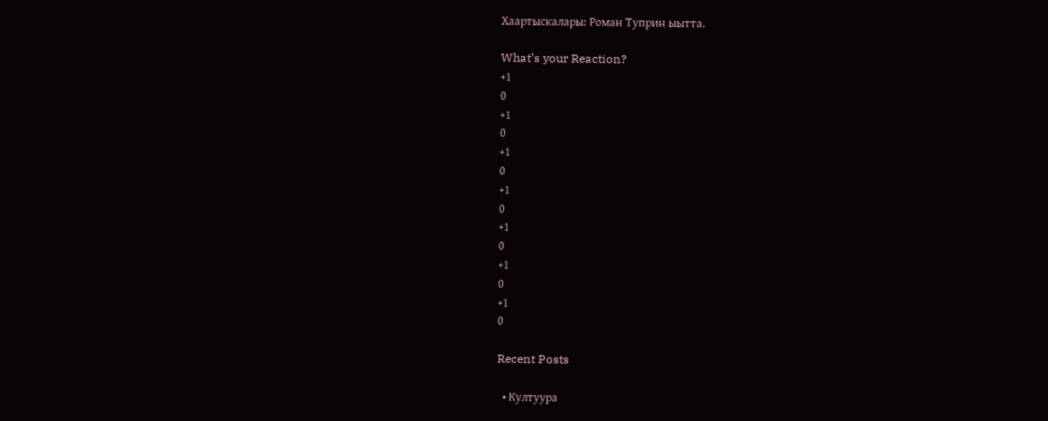Хаартыскалары: Роман Туприн ыытта.

What’s your Reaction?
+1
0
+1
0
+1
0
+1
0
+1
0
+1
0
+1
0

Recent Posts

  • Култуура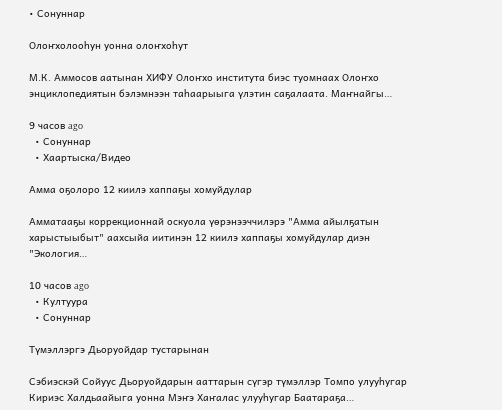• Сонуннар

Олоҥхолооһун уонна олоҥхоһут

М.К. Аммосов аатынан ХИФУ Олоҥхо института биэс туомнаах Олоҥхо энциклопедиятын бэлэмнээн таһаарыыга үлэтин саҕалаата. Маҥнайгы…

9 часов ago
  • Сонуннар
  • Хаартыска/Видео

Амма оҕолоро 12 киилэ хаппаҕы хомуйдулар

Амматааҕы коррекционнай оскуола үөрэнээччилэрэ "Амма айылҕатын харыстыыбыт" аахсыйа иитинэн 12 киилэ хаппаҕы хомуйдулар диэн "Экология…

10 часов ago
  • Култуура
  • Сонуннар

Түмэллэргэ Дьоруойдар тустарынан

Сэбиэскэй Сойуус Дьоруойдарын ааттарын сүгэр түмэллэр Томпо улууһугар Кириэс Халдьаайыга уонна Мэҥэ Хаҥалас улууһугар Баатараҕа…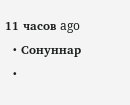11 часов ago
  • Сонуннар
  •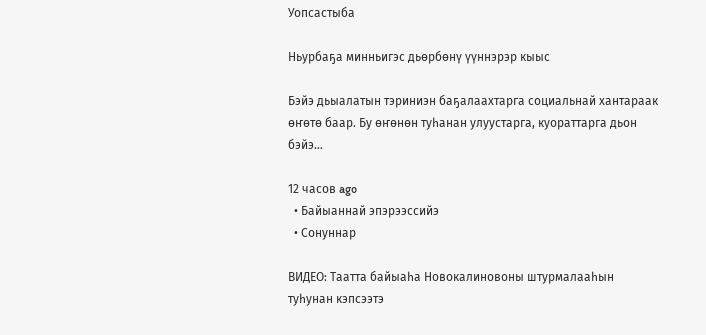Уопсастыба

Ньурбаҕа минньигэс дьөрбөнү үүннэрэр кыыс

Бэйэ дьыалатын тэриниэн баҕалаахтарга социальнай хантараак өҥөтө баар. Бу өҥөнөн туһанан улуустарга, куораттарга дьон бэйэ…

12 часов ago
  • Байыаннай эпэрээссийэ
  • Сонуннар

ВИДЕО: Таатта байыаһа Новокалиновоны штурмалааһын туһунан кэпсээтэ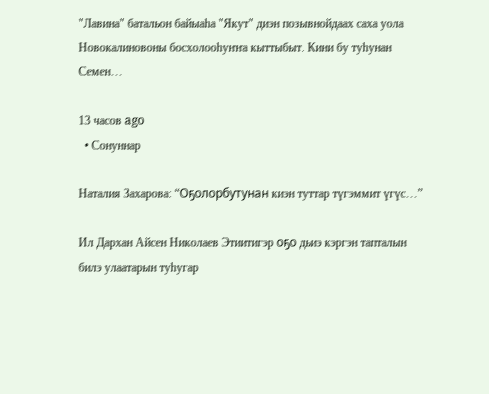"Лавина" батальон байыаһа "Якут" диэн позывнойдаах саха уола Новокалиновоны босхолооһуҥҥа кыттыбыт. Кини бу туһунан Семен…

13 часов ago
  • Сонуннар

Наталия Захарова: “Оҕолорбутунан киэн туттар түгэммит үгүс…”

Ил Дархан Айсен Николаев Этиитигэр оҕо дьиэ кэргэн тапталын билэ улаатарын туһугар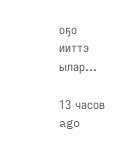оҕо ииттэ ылар…

13 часов ago